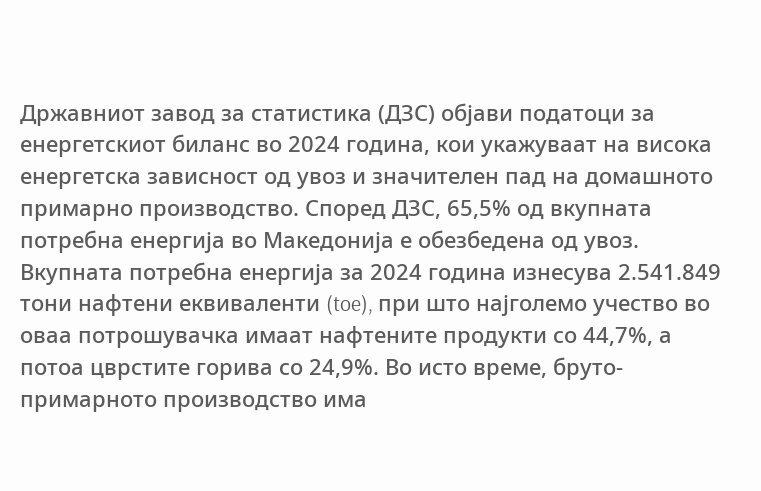Државниот завод за статистика (ДЗС) објави податоци за енергетскиот биланс во 2024 година, кои укажуваат на висока енергетска зависност од увоз и значителен пад на домашното примарно производство. Според ДЗС, 65,5% од вкупната потребна енергија во Македонија е обезбедена од увоз. Вкупната потребна енергија за 2024 година изнесува 2.541.849 тони нафтени еквиваленти (toe), при што најголемо учество во оваа потрошувачка имаат нафтените продукти со 44,7%, а потоа цврстите горива со 24,9%. Во исто време, бруто-примарното производство има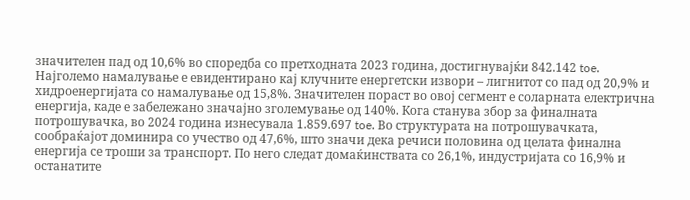значителен пад од 10,6% во споредба со претходната 2023 година, достигнувајќи 842.142 toe. Најголемо намалување е евидентирано кај клучните енергетски извори – лигнитот со пад од 20,9% и хидроенергијата со намалување од 15,8%. Значителен пораст во овој сегмент е соларната електрична енергија, каде е забележано значајно зголемување од 140%. Кога станува збор за финалната потрошувачка, во 2024 година изнесувала 1.859.697 toe. Во структурата на потрошувачката, сообраќајот доминира со учество од 47,6%, што значи дека речиси половина од целата финална енергија се троши за транспорт. По него следат домаќинствата со 26,1%, индустријата со 16,9% и останатите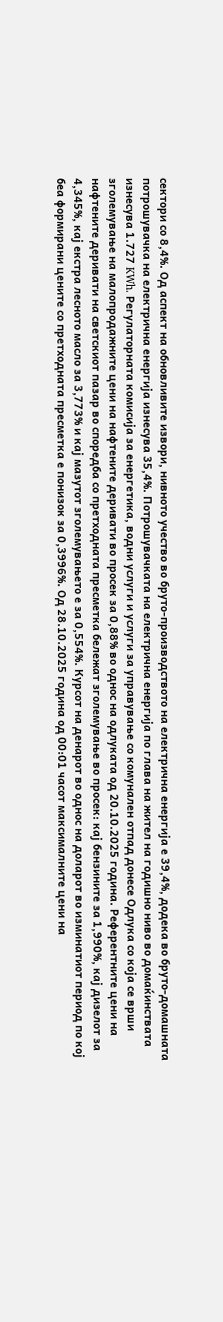сектори со 8,4%. Од аспект на обновливите извори, нивното учество во бруто-производството на електрична енергија е 39,4%, додека во бруто-домашната потрошувачка на електрична енергија изнесува 35,4%. Потрошувачката на електрична енергија по глава на жител на годишно ниво во домаќинствата изнесува 1.727 KWh. Регулаторната комисија за енергетика, водни услуги и услуги за управување со комунален отпад донесе Одлука со која се врши зголемување на малопродажните цени на нафтените деривати во просек за 0,88% во однос на одлуката од 20.10.2025 година. Референтните цени на нафтените деривати на светскиот пазар во споредба со претходната пресметка бележат зголемување во просек: кај бензините за 1,990%, кај дизелот за 4,345%, кај екстра лесното масло за 3,773% и кај мазутот зголемувањето е за 0,554%. Курсот на денарот во однос на доларот во изминатиот период по кој беа формирани цените со претходната пресметка е понизок за 0,3996%. Од 28.10.2025 година од 00:01 часот максималните цени на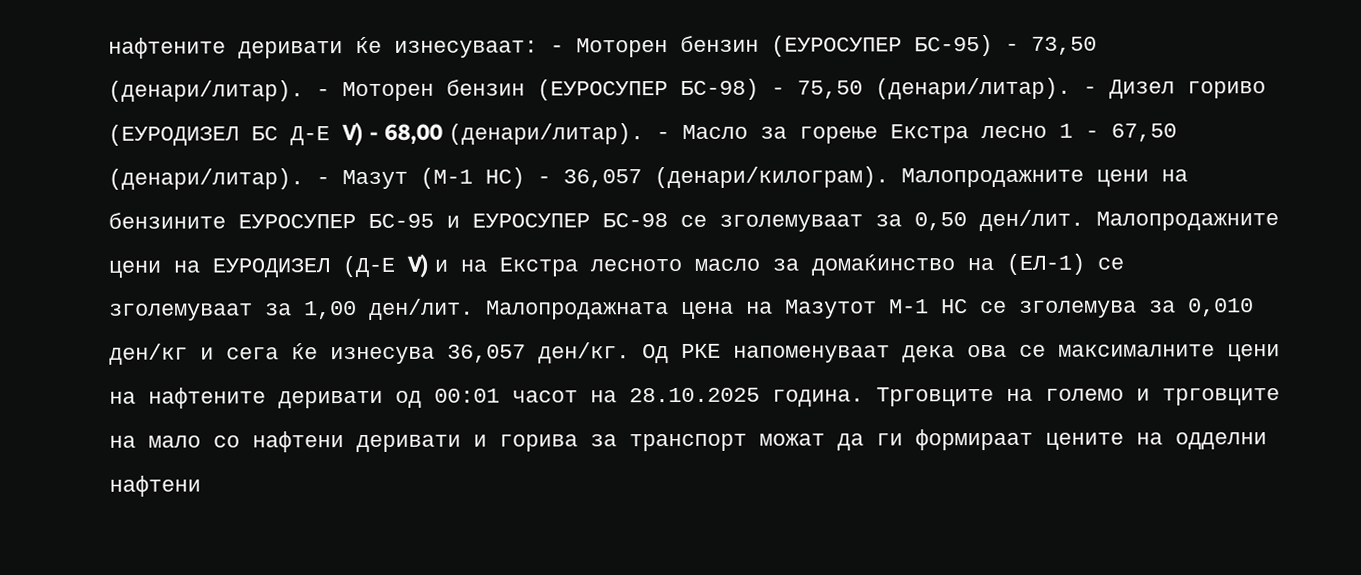нафтените деривати ќе изнесуваат: - Моторен бензин (ЕУРОСУПЕР БС-95) - 73,50 (денари/литар). - Моторен бензин (ЕУРОСУПЕР БС-98) - 75,50 (денари/литар). - Дизел гориво (ЕУРОДИЗЕЛ БС Д-Е V) - 68,00 (денари/литар). - Масло за горење Екстра лесно 1 - 67,50 (денари/литар). - Мазут (М-1 НС) - 36,057 (денари/килограм). Малопродажните цени на бензините ЕУРОСУПЕР БС-95 и ЕУРОСУПЕР БС-98 се зголемуваат за 0,50 ден/лит. Малопродажните цени на ЕУРОДИЗЕЛ (Д-Е V) и на Екстра лесното масло за домаќинство на (ЕЛ-1) се зголемуваат за 1,00 ден/лит. Малопродажната цена на Мазутот М-1 НС се зголемува за 0,010 ден/кг и сега ќе изнесува 36,057 ден/кг. Од РКЕ напоменуваат дека ова се максималните цени на нафтените деривати од 00:01 часот на 28.10.2025 година. Трговците на големо и трговците на мало со нафтени деривати и горива за транспорт можат да ги формираат цените на одделни нафтени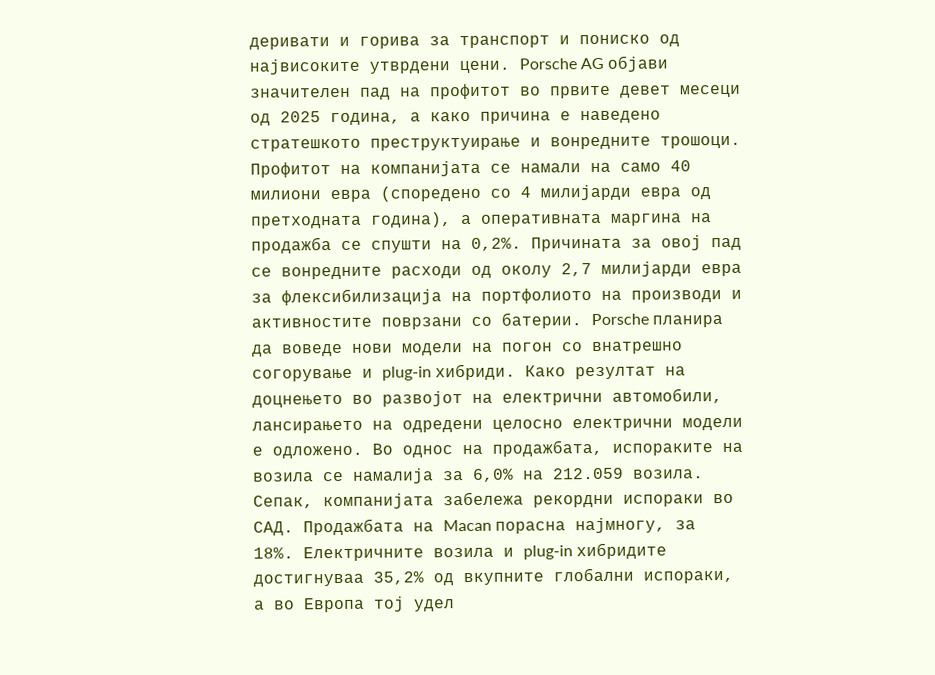деривати и горива за транспорт и пониско од највисоките утврдени цени. Porsche AG објави значителен пад на профитот во првите девет месеци од 2025 година, а како причина е наведено стратешкото преструктуирање и вонредните трошоци. Профитот на компанијата се намали на само 40 милиони евра (споредено со 4 милијарди евра од претходната година), а оперативната маргина на продажба се спушти на 0,2%. Причината за овој пад се вонредните расходи од околу 2,7 милијарди евра за флексибилизација на портфолиото на производи и активностите поврзани со батерии. Porsche планира да воведе нови модели на погон со внатрешно согорување и plug-in хибриди. Како резултат на доцнењето во развојот на електрични автомобили, лансирањето на одредени целосно електрични модели е одложено. Во однос на продажбата, испораките на возила се намалија за 6,0% на 212.059 возила. Сепак, компанијата забележа рекордни испораки во САД. Продажбата на Macan порасна најмногу, за 18%. Електричните возила и plug-in хибридите достигнуваа 35,2% од вкупните глобални испораки, а во Европа тој удел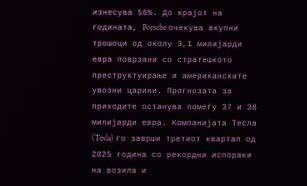изнесува 56%. До крајот на годината, Porsche очекува вкупни трошоци од околу 3,1 милијарди евра поврзани со стратешкото преструктуирање и американските увозни царини. Прогнозата за приходите останува помеѓу 37 и 38 милијарди евра. Компанијата Тесла (Tesla) го заврши третиот квартал од 2025 година со рекордни испораки на возила и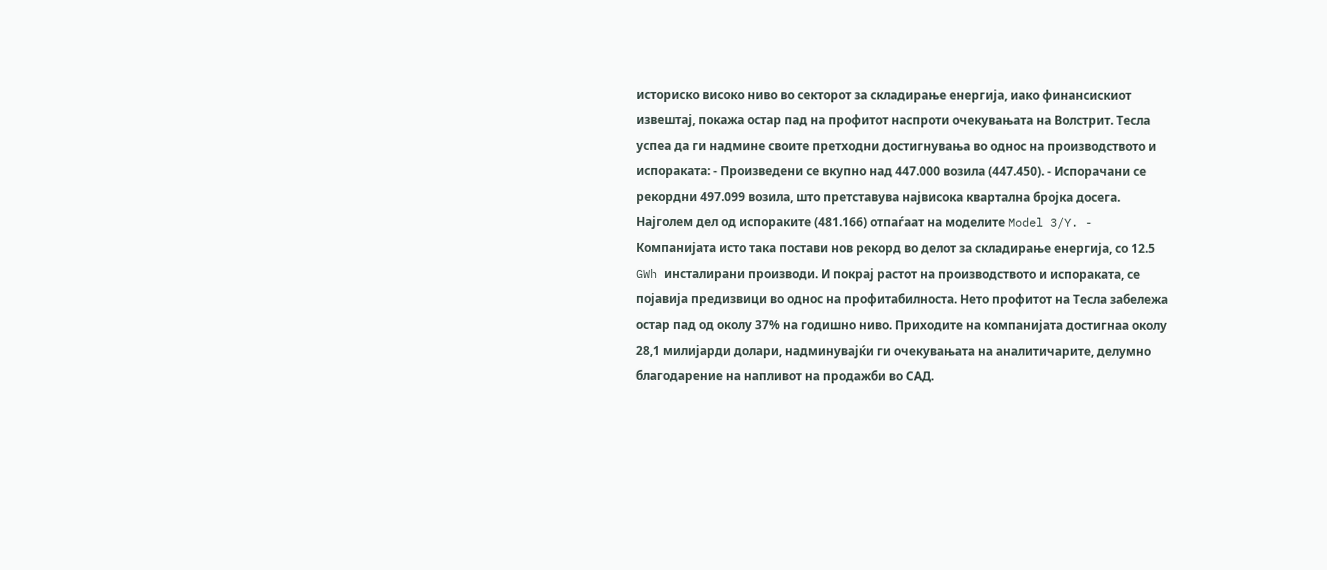историско високо ниво во секторот за складирање енергија, иако финансискиот извештај, покажа остар пад на профитот наспроти очекувањата на Волстрит. Тесла успеа да ги надмине своите претходни достигнувања во однос на производството и испораката: - Произведени се вкупно над 447.000 возила (447.450). - Испорачани се рекордни 497.099 возила, што претставува највисока квартална бројка досега. Најголем дел од испораките (481.166) отпаѓаат на моделите Model 3/Y. - Компанијата исто така постави нов рекорд во делот за складирање енергија, со 12.5 GWh инсталирани производи. И покрај растот на производството и испораката, се појавија предизвици во однос на профитабилноста. Нето профитот на Тесла забележа остар пад од околу 37% на годишно ниво. Приходите на компанијата достигнаа околу 28,1 милијарди долари, надминувајќи ги очекувањата на аналитичарите, делумно благодарение на напливот на продажби во САД.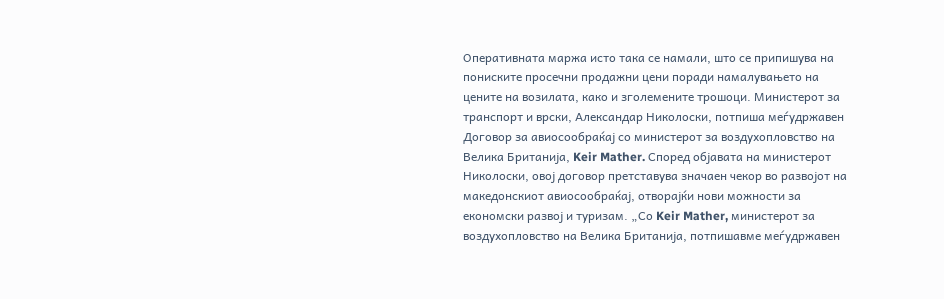Оперативната маржа исто така се намали, што се припишува на пониските просечни продажни цени поради намалувањето на цените на возилата, како и зголемените трошоци. Министерот за транспорт и врски, Александар Николоски, потпиша меѓудржавен Договор за авиосообраќај со министерот за воздухопловство на Велика Британија, Keir Mather. Според објавата на министерот Николоски, овој договор претставува значаен чекор во развојот на македонскиот авиосообраќај, отворајќи нови можности за економски развој и туризам. „Со Keir Mather, министерот за воздухопловство на Велика Британија, потпишавме меѓудржавен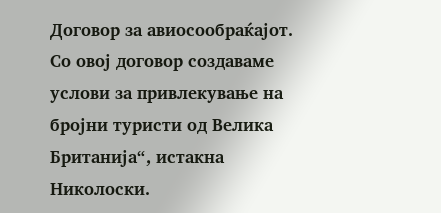Договор за авиосообраќајот. Со овој договор создаваме услови за привлекување на бројни туристи од Велика Британија“, истакна Николоски.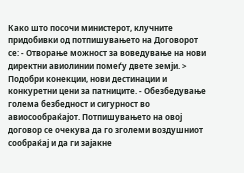Како што посочи министерот, клучните придобивки од потпишувањето на Договорот се: - Отворање можност за воведување на нови директни авиолинии помеѓу двете земји. > Подобри конекции, нови дестинации и конкуретни цени за патниците. - Обезбедување голема безбедност и сигурност во авиосообраќајот. Потпишувањето на овој договор се очекува да го зголеми воздушниот сообраќај и да ги зајакне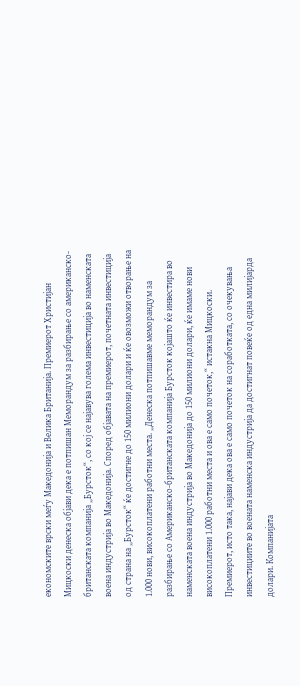економските врски меѓу Македонија и Велика Британија. Премиерот Христијан Мицкоски денеска објави дека е потпишан Меморандум за разбирање со американско-британската компанија „Бурсток“, со кој се најавува голема инвестиција во наменската воена индустрија во Македонија. Според објавата на премиерот, почетната инвестиција од страна на „Бурсток“ ќе достигне до 150 милиони долари и ќе овозможи отворање на 1.000 нови, високоплатени работни места. „Денеска потпишавме меморандум за разбирање со Американско-британската компанија Бурсток којашто ќе инвестира во наменската воена индустрија во Македонија до 150 милиони долари, ќе имаме нови високоплатени 1.000 работни места и ова е само почеток,“ истакна Мицкоски. Премиерот, исто така, најави дека ова е само почеток на соработката, со очекувања инвестициите во воената наменска индустрија да достигнат повеќе од една милијарда долари. Компанијата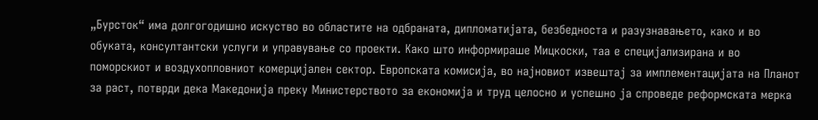„Бурсток“ има долгогодишно искуство во областите на одбраната, дипломатијата, безбедноста и разузнавањето, како и во обуката, консултантски услуги и управување со проекти. Како што информираше Мицкоски, таа е специјализирана и во поморскиот и воздухопловниот комерцијален сектор. Европската комисија, во најновиот извештај за имплементацијата на Планот за раст, потврди дека Македонија преку Mинистерството за економија и труд целосно и успешно ја спроведе реформската мерка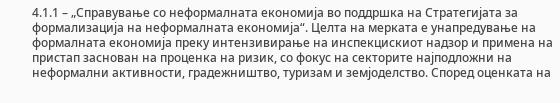4.1.1 – „Справување со неформалната економија во поддршка на Стратегијата за формализација на неформалната економија“. Целта на мерката е унапредување на формалната економија преку интензивирање на инспекцискиот надзор и примена на пристап заснован на проценка на ризик, со фокус на секторите најподложни на неформални активности, градежништво, туризам и земјоделство. Според оценката на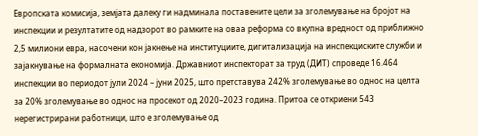Европската комисија, земјата далеку ги надминала поставените цели за зголемување на бројот на инспекции и резултатите од надзорот во рамките на оваа реформа со вкупна вредност од приближно 2,5 милиони евра, насочени кон јакнење на институциите, дигитализација на инспекциските служби и зајакнување на формалната економија. Државниот инспекторат за труд (ДИТ) спроведе 16.464 инспекции во периодот јули 2024 – јуни 2025, што претставува 242% зголемување во однос на целта за 20% зголемување во однос на просекот од 2020–2023 година. Притоа се откриени 543 нерегистрирани работници, што е зголемување од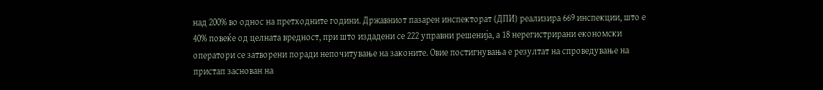над 200% во однос на претходните години. Државниот пазарен инспекторат (ДПИ) реализира 669 инспекции, што е 40% повеќе од целната вредност, при што издадени се 222 управни решенија, а 18 нерегистрирани економски оператори се затворени поради непочитување на законите. Овие постигнувања е резултат на спроведување на пристап заснован на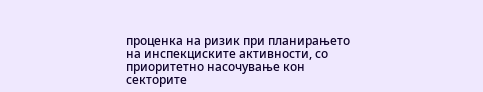проценка на ризик при планирањето на инспекциските активности, со приоритетно насочување кон секторите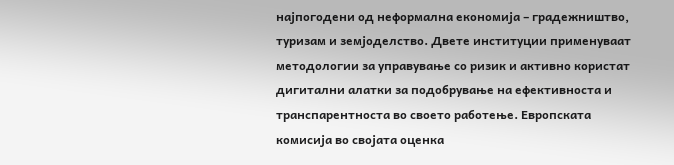најпогодени од неформална економија – градежништво, туризам и земјоделство. Двете институции применуваат методологии за управување со ризик и активно користат дигитални алатки за подобрување на ефективноста и транспарентноста во своето работење. Европската комисија во својата оценка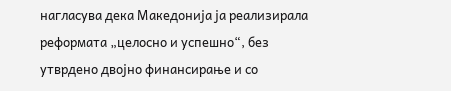нагласува дека Македонија ја реализирала реформата „целосно и успешно“, без утврдено двојно финансирање и со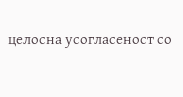целосна усогласеност со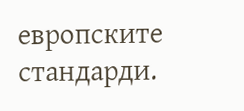европските стандарди.